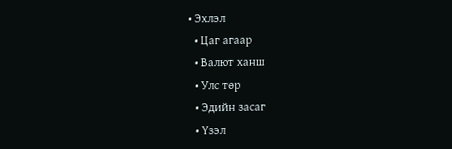• Эхлэл
  • Цаг агаар
  • Валют ханш
  • Улс төр
  • Эдийн засаг
  • Үзэл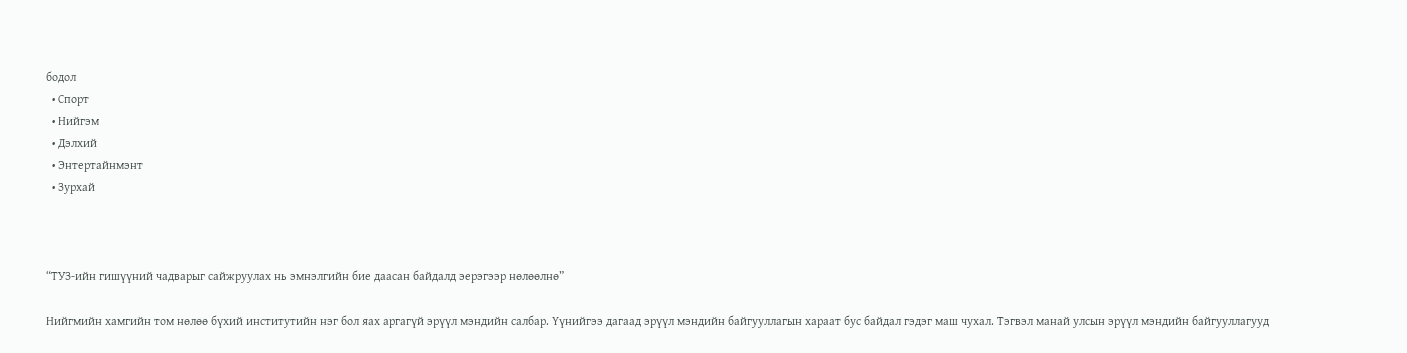бодол
  • Спорт
  • Нийгэм
  • Дэлхий
  • Энтертайнмэнт
  • Зурхай



“ТУЗ-ийн гишүүний чадварыг сайжруулах нь эмнэлгийн бие даасан байдалд эерэгээр нөлөөлнө”

Нийгмийн хамгийн том нөлөө бүхий институтийн нэг бол яах аргагүй эрүүл мэндийн салбар. Үүнийгээ дагаад эрүүл мэндийн байгууллагын хараат бус байдал гэдэг маш чухал. Тэгвэл манай улсын эрүүл мэндийн байгууллагууд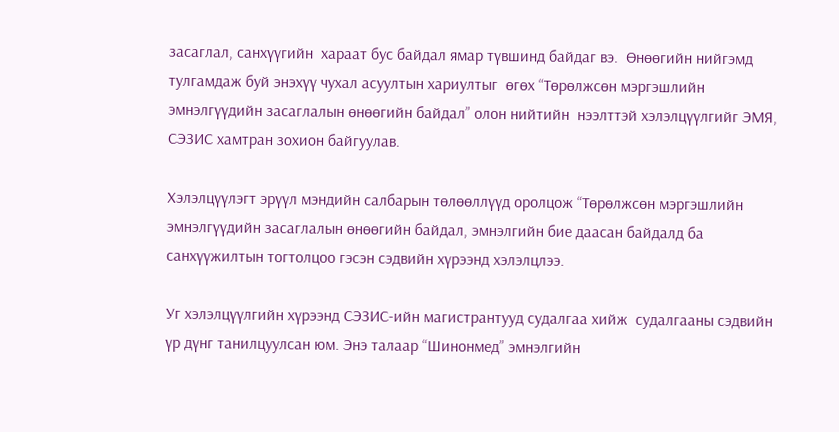засаглал, санхүүгийн  хараат бус байдал ямар түвшинд байдаг вэ.  Өнөөгийн нийгэмд тулгамдаж буй энэхүү чухал асуултын хариултыг  өгөх “Төрөлжсөн мэргэшлийн эмнэлгүүдийн засаглалын өнөөгийн байдал” олон нийтийн  нээлттэй хэлэлцүүлгийг ЭМЯ, СЭЗИС хамтран зохион байгуулав.

Хэлэлцүүлэгт эрүүл мэндийн салбарын төлөөллүүд оролцож “Төрөлжсөн мэргэшлийн эмнэлгүүдийн засаглалын өнөөгийн байдал, эмнэлгийн бие даасан байдалд ба санхүүжилтын тогтолцоо гэсэн сэдвийн хүрээнд хэлэлцлээ.

Уг хэлэлцүүлгийн хүрээнд СЭЗИС-ийн магистрантууд судалгаа хийж  судалгааны сэдвийн үр дүнг танилцуулсан юм. Энэ талаар “Шинонмед” эмнэлгийн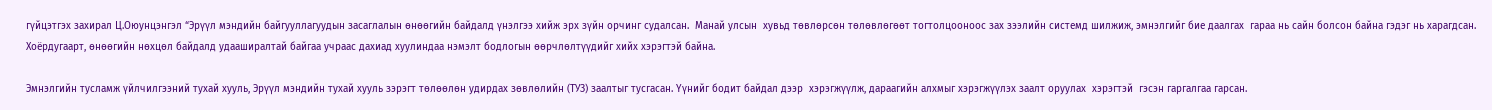гүйцэтгэх захирал Ц.Оюунцэнгэл “Эрүүл мэндийн байгууллагуудын засаглалын өнөөгийн байдалд үнэлгээ хийж эрх зүйн орчинг судалсан.  Манай улсын  хувьд төвлөрсөн төлөвлөгөөт тогтолцооноос зах зээлийн системд шилжиж, эмнэлгийг бие даалгах  гараа нь сайн болсон байна гэдэг нь харагдсан.  Хоёрдугаарт, өнөөгийн нөхцөл байдалд удааширалтай байгаа учраас дахиад хуулиндаа нэмэлт бодлогын өөрчлөлтүүдийг хийх хэрэгтэй байна.

Эмнэлгийн тусламж үйлчилгээний тухай хууль, Эрүүл мэндийн тухай хууль зэрэгт төлөөлөн удирдах зөвлөлийн (ТУЗ) заалтыг тусгасан. Үүнийг бодит байдал дээр  хэрэгжүүлж, дараагийн алхмыг хэрэгжүүлэх заалт оруулах  хэрэгтэй  гэсэн гаргалгаа гарсан.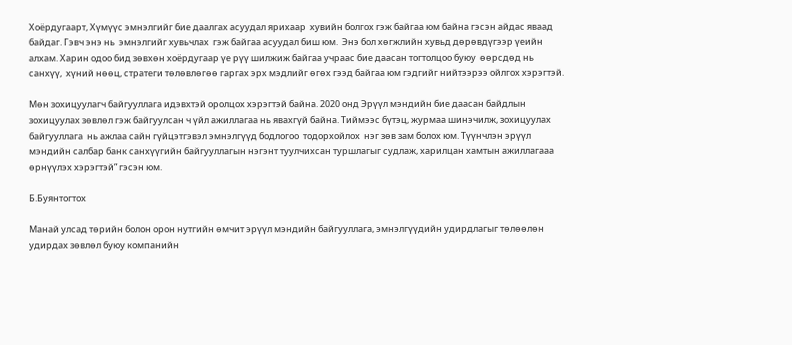Хоёрдугаарт, Хүмүүс эмнэлгийг бие даалгах асуудал ярихаар  хувийн болгох гэж байгаа юм байна гэсэн айдас яваад байдаг. Гэвч энэ нь  эмнэлгийг хувьчлах  гэж байгаа асуудал биш юм.  Энэ бол хөгжлийн хувьд дөрөвдүгээр үеийн алхам. Харин одоо бид зөвхөн хоёрдугаар үе рүү шилжиж байгаа учраас бие даасан тогтолцоо буюу  өөрсдөд нь санхүү,  хүний нөөц, стратеги төлөвлөгөө гаргах эрх мэдлийг өгөх гээд байгаа юм гэдгийг нийтээрээ ойлгох хэрэгтэй.

Мөн зохицуулагч байгууллага идэвхтэй оролцох хэрэгтэй байна. 2020 онд Эрүүл мэндийн бие даасан байдлын зохицуулах зөвлөл гэж байгуулсан ч үйл ажиллагаа нь явахгүй байна. Тиймээс бүтэц, журмаа шинэчилж, зохицуулах  байгууллага  нь ажлаа сайн гүйцэтгэвэл эмнэлгүүд бодлогоо  тодорхойлох  нэг зөв зам болох юм. Түүнчлэн эрүүл мэндийн салбар банк санхүүгийн байгууллагын нэгэнт туулчихсан туршлагыг судлаж, харилцан хамтын ажиллагааа өрнүүлэх хэрэгтэй” гэсэн юм.

Б.Буянтогтох

Манай улсад төрийн болон орон нутгийн өмчит эрүүл мэндийн байгууллага, эмнэлгүүдийн удирдлагыг төлөөлөн удирдах зөвлөл буюу компанийн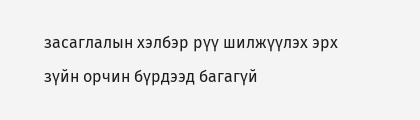засаглалын хэлбэр рүү шилжүүлэх эрх зүйн орчин бүрдээд багагүй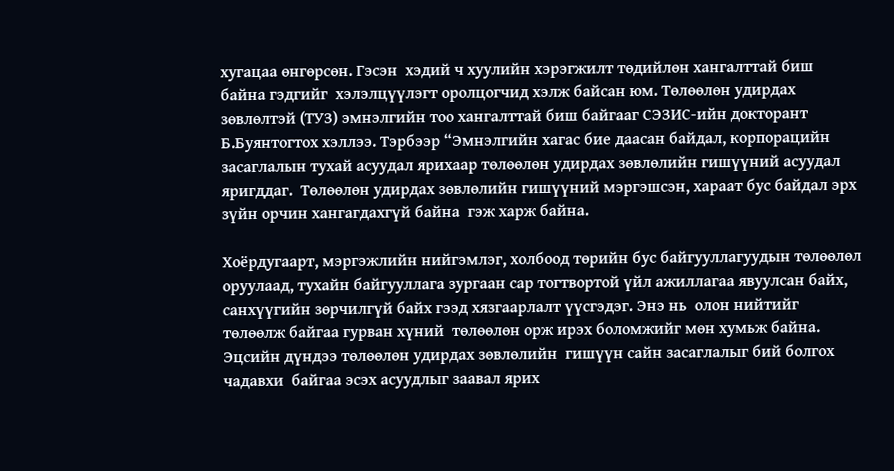хугацаа өнгөрсөн. Гэсэн  хэдий ч хуулийн хэрэгжилт төдийлөн хангалттай биш байна гэдгийг  хэлэлцүүлэгт оролцогчид хэлж байсан юм. Төлөөлөн удирдах зөвлөлтэй (ТУЗ) эмнэлгийн тоо хангалттай биш байгааг СЭЗИС-ийн докторант Б.Буянтогтох хэллээ. Тэрбээр “Эмнэлгийн хагас бие даасан байдал, корпорацийн засаглалын тухай асуудал ярихаар төлөөлөн удирдах зөвлөлийн гишүүний асуудал  яригддаг.  Төлөөлөн удирдах зөвлөлийн гишүүний мэргэшсэн, хараат бус байдал эрх зүйн орчин хангагдахгүй байна  гэж харж байна.

Хоёрдугаарт, мэргэжлийн нийгэмлэг, холбоод төрийн бус байгууллагуудын төлөөлөл оруулаад, тухайн байгууллага зургаан сар тогтвортой үйл ажиллагаа явуулсан байх, санхүүгийн зөрчилгүй байх гээд хязгаарлалт үүсгэдэг. Энэ нь  олон нийтийг төлөөлж байгаа гурван хүний  төлөөлөн орж ирэх боломжийг мөн хумьж байна. Эцсийн дүндээ төлөөлөн удирдах зөвлөлийн  гишүүн сайн засаглалыг бий болгох чадавхи  байгаа эсэх асуудлыг заавал ярих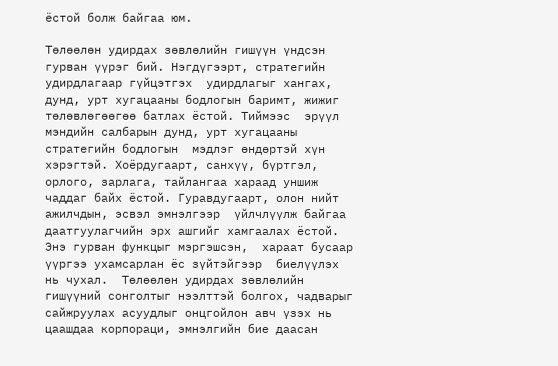ёстой болж байгаа юм.

Төлөөлөн удирдах зөвлөлийн гишүүн үндсэн гурван үүрэг бий. Нэгдүгээрт, стратегийн удирдлагаар гүйцэтгэх  удирдлагыг хангах, дунд, урт хугацааны бодлогын баримт, жижиг төлөвлөгөөгөө батлах ёстой. Тиймээс  эрүүл мэндийн салбарын дунд, урт хугацааны стратегийн бодлогын  мэдлэг өндөртэй хүн хэрэгтэй. Хоёрдугаарт, санхүү, бүртгэл, орлого, зарлага, тайлангаа хараад уншиж чаддаг байх ёстой. Гуравдугаарт, олон нийт  ажилчдын, эсвэл эмнэлгээр  үйлчлүүлж байгаа даатгуулагчийн эрх ашгийг хамгаалах ёстой. Энэ гурван функцыг мэргэшсэн,  хараат бусаар үүргээ ухамсарлан ёс зүйтэйгээр  биелүүлэх нь чухал.  Төлөөлөн удирдах зөвлөлийн гишүүний сонголтыг нээлттэй болгох, чадварыг сайжруулах асуудлыг онцгойлон авч үзэх нь цаашдаа корпораци, эмнэлгийн бие даасан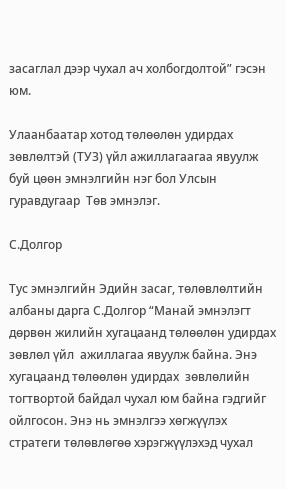засаглал дээр чухал ач холбогдолтой” гэсэн юм.

Улаанбаатар хотод төлөөлөн удирдах зөвлөлтэй (ТУЗ) үйл ажиллагаагаа явуулж буй цөөн эмнэлгийн нэг бол Улсын гуравдугаар  Төв эмнэлэг.

С.Долгор

Тус эмнэлгийн Эдийн засаг, төлөвлөлтийн албаны дарга С.Долгор “Манай эмнэлэгт дөрвөн жилийн хугацаанд төлөөлөн удирдах  зөвлөл үйл  ажиллагаа явуулж байна. Энэ хугацаанд төлөөлөн удирдах  зөвлөлийн тогтвортой байдал чухал юм байна гэдгийг ойлгосон. Энэ нь эмнэлгээ хөгжүүлэх стратеги төлөвлөгөө хэрэгжүүлэхэд чухал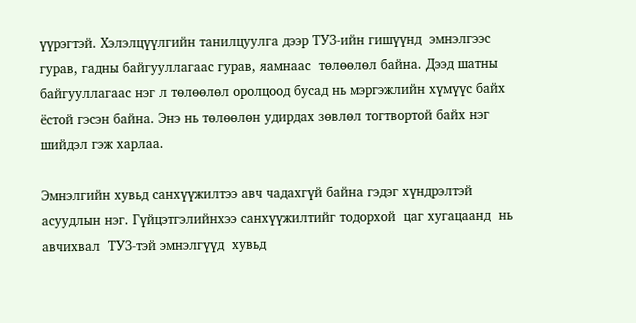үүрэгтэй. Хэлэлцүүлгийн танилцуулга дээр ТУЗ-ийн гишүүнд  эмнэлгээс гурав, гадны байгууллагаас гурав, яамнаас  төлөөлөл байна. Дээд шатны байгууллагаас нэг л төлөөлөл оролцоод бусад нь мэргэжлийн хүмүүс байх ёстой гэсэн байна. Энэ нь төлөөлөн удирдах зөвлөл тогтвортой байх нэг  шийдэл гэж харлаа.

Эмнэлгийн хувьд санхүүжилтээ авч чадахгүй байна гэдэг хүндрэлтэй асуудлын нэг. Гүйцэтгэлийнхээ санхүүжилтийг тодорхой  цаг хугацаанд  нь  авчихвал  ТУЗ-тэй эмнэлгүүд  хувьд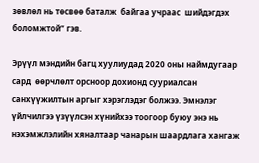зөвлөл нь төсвөө баталж  байгаа учраас  шийдэгдэх боломжтой” гэв.

Эрүүл мэндийн багц хуулиудад 2020 оны наймдугаар  сард  өөрчлөлт орсноор дохионд сууриалсан санхүүжилтын аргыг хэрэглэдэг болжээ. Эмнэлэг үйлчилгээ үзүүлсэн хүнийхээ тоогоор буюу энэ нь  нэхэмжлэлийн хяналтаар чанарын шаардлага хангаж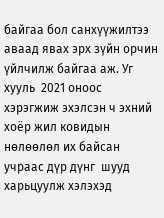байгаа бол санхүүжилтээ аваад явах эрх зүйн орчин үйлчилж байгаа аж. Уг хууль  2021 оноос  хэрэгжиж эхэлсэн ч эхний хоёр жил ковидын нөлөөлөл их байсан учраас дүр дүнг  шууд харьцуулж хэлэхэд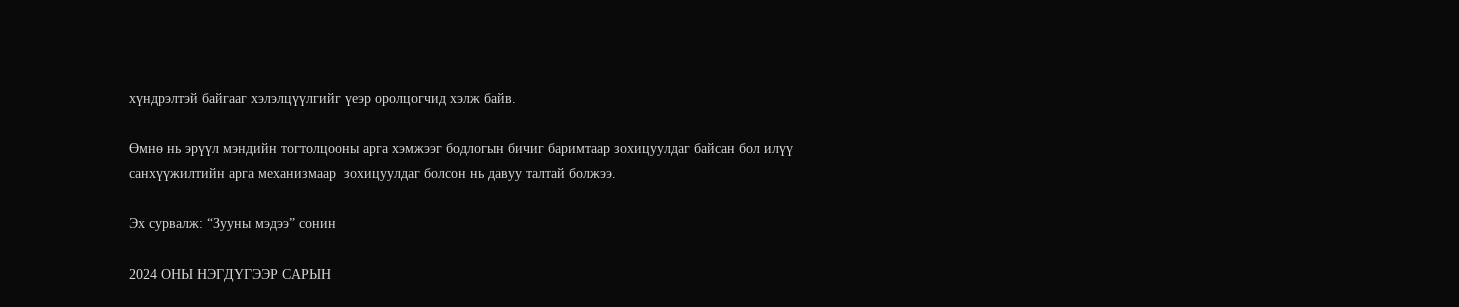хүндрэлтэй байгааг хэлэлцүүлгийг үеэр оролцогчид хэлж байв.

Өмнө нь эрүүл мэндийн тогтолцооны арга хэмжээг бодлогын бичиг баримтаар зохицуулдаг байсан бол илүү санхүүжилтийн арга механизмаар  зохицуулдаг болсон нь давуу талтай болжээ.

Эх сурвалж: “Зууны мэдээ” сонин

2024 ОНЫ НЭГДҮГЭЭР САРЫН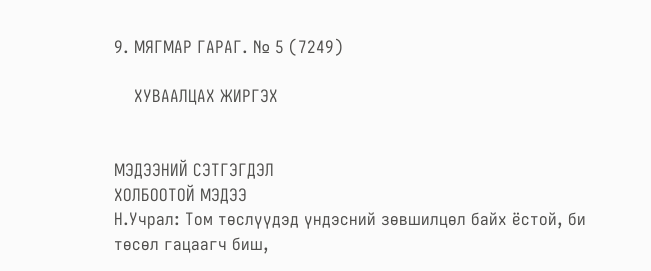9. МЯГМАР ГАРАГ. № 5 (7249)

    ХУВААЛЦАХ ЖИРГЭХ


МЭДЭЭНИЙ СЭТГЭГДЭЛ
ХОЛБООТОЙ МЭДЭЭ
Н.Учрал: Том төслүүдэд үндэсний зөвшилцөл байх ёстой, би төсөл гацаагч биш,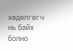хөдөлгөгч нь байх болно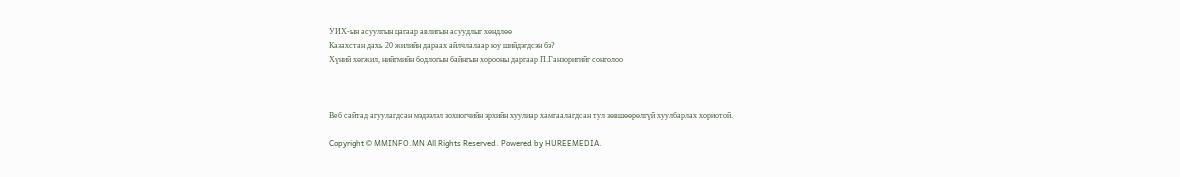УИХ-ын асуулгын цагаар авлигын асуудлыг хөндлөө
Казахстан дахь 20 жилийн дараах айлчлалаар юу шийдэгдсэн бэ?
Хүний хөгжил, нийгмийн бодлогын байнгын хорооны даргаар П.Ганзоригийг сонголоо



Веб сайтад агуулагдсан мэдээлэл зохиогчийн эрхийн хуулиар хамгаалагдсан тул зөвшөөрөлгүй хуулбарлах хориотой.

Copyright © MMINFO.MN All Rights Reserved. Powered by HUREEMEDIA.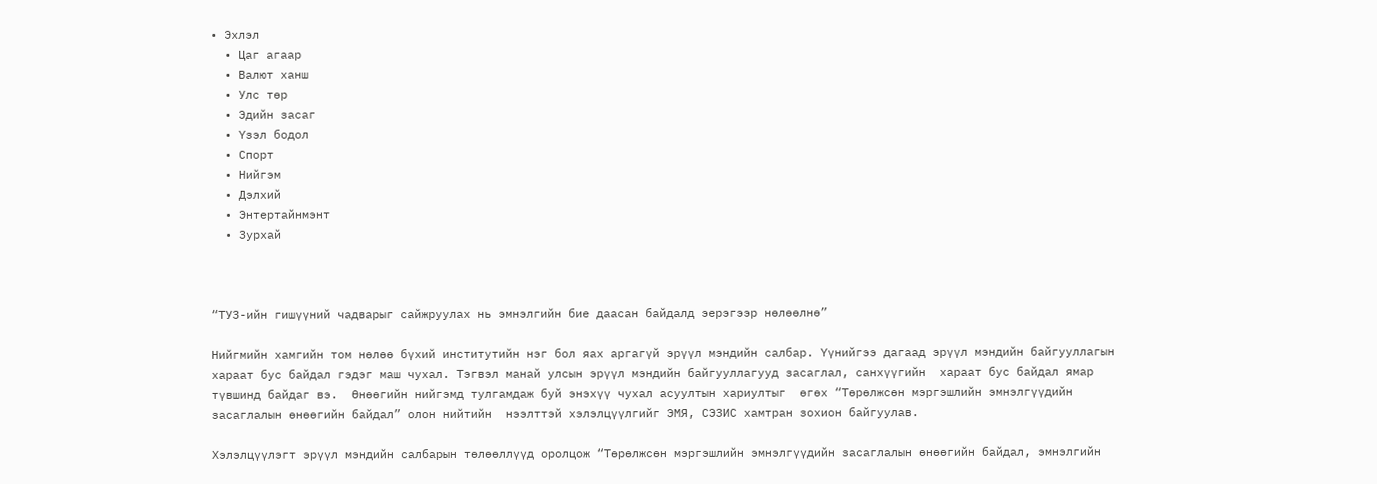• Эхлэл
  • Цаг агаар
  • Валют ханш
  • Улс төр
  • Эдийн засаг
  • Үзэл бодол
  • Спорт
  • Нийгэм
  • Дэлхий
  • Энтертайнмэнт
  • Зурхай



“ТУЗ-ийн гишүүний чадварыг сайжруулах нь эмнэлгийн бие даасан байдалд эерэгээр нөлөөлнө”

Нийгмийн хамгийн том нөлөө бүхий институтийн нэг бол яах аргагүй эрүүл мэндийн салбар. Үүнийгээ дагаад эрүүл мэндийн байгууллагын хараат бус байдал гэдэг маш чухал. Тэгвэл манай улсын эрүүл мэндийн байгууллагууд засаглал, санхүүгийн  хараат бус байдал ямар түвшинд байдаг вэ.  Өнөөгийн нийгэмд тулгамдаж буй энэхүү чухал асуултын хариултыг  өгөх “Төрөлжсөн мэргэшлийн эмнэлгүүдийн засаглалын өнөөгийн байдал” олон нийтийн  нээлттэй хэлэлцүүлгийг ЭМЯ, СЭЗИС хамтран зохион байгуулав.

Хэлэлцүүлэгт эрүүл мэндийн салбарын төлөөллүүд оролцож “Төрөлжсөн мэргэшлийн эмнэлгүүдийн засаглалын өнөөгийн байдал, эмнэлгийн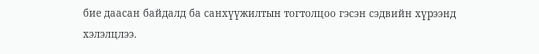бие даасан байдалд ба санхүүжилтын тогтолцоо гэсэн сэдвийн хүрээнд хэлэлцлээ.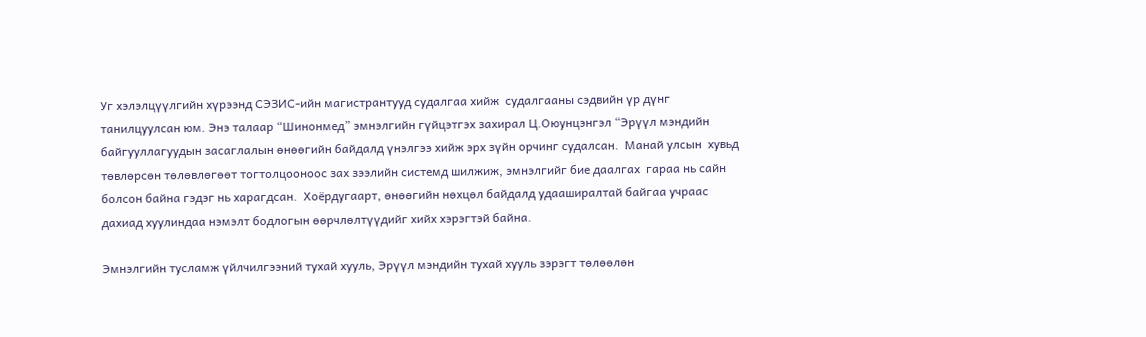Уг хэлэлцүүлгийн хүрээнд СЭЗИС-ийн магистрантууд судалгаа хийж  судалгааны сэдвийн үр дүнг танилцуулсан юм. Энэ талаар “Шинонмед” эмнэлгийн гүйцэтгэх захирал Ц.Оюунцэнгэл “Эрүүл мэндийн байгууллагуудын засаглалын өнөөгийн байдалд үнэлгээ хийж эрх зүйн орчинг судалсан.  Манай улсын  хувьд төвлөрсөн төлөвлөгөөт тогтолцооноос зах зээлийн системд шилжиж, эмнэлгийг бие даалгах  гараа нь сайн болсон байна гэдэг нь харагдсан.  Хоёрдугаарт, өнөөгийн нөхцөл байдалд удааширалтай байгаа учраас дахиад хуулиндаа нэмэлт бодлогын өөрчлөлтүүдийг хийх хэрэгтэй байна.

Эмнэлгийн тусламж үйлчилгээний тухай хууль, Эрүүл мэндийн тухай хууль зэрэгт төлөөлөн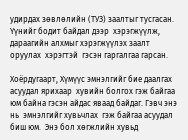удирдах зөвлөлийн (ТУЗ) заалтыг тусгасан. Үүнийг бодит байдал дээр  хэрэгжүүлж, дараагийн алхмыг хэрэгжүүлэх заалт оруулах  хэрэгтэй  гэсэн гаргалгаа гарсан.

Хоёрдугаарт, Хүмүүс эмнэлгийг бие даалгах асуудал ярихаар  хувийн болгох гэж байгаа юм байна гэсэн айдас яваад байдаг. Гэвч энэ нь  эмнэлгийг хувьчлах  гэж байгаа асуудал биш юм.  Энэ бол хөгжлийн хувьд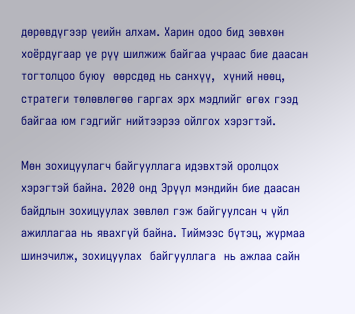дөрөвдүгээр үеийн алхам. Харин одоо бид зөвхөн хоёрдугаар үе рүү шилжиж байгаа учраас бие даасан тогтолцоо буюу  өөрсдөд нь санхүү,  хүний нөөц, стратеги төлөвлөгөө гаргах эрх мэдлийг өгөх гээд байгаа юм гэдгийг нийтээрээ ойлгох хэрэгтэй.

Мөн зохицуулагч байгууллага идэвхтэй оролцох хэрэгтэй байна. 2020 онд Эрүүл мэндийн бие даасан байдлын зохицуулах зөвлөл гэж байгуулсан ч үйл ажиллагаа нь явахгүй байна. Тиймээс бүтэц, журмаа шинэчилж, зохицуулах  байгууллага  нь ажлаа сайн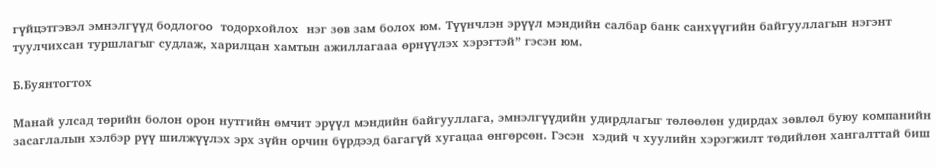гүйцэтгэвэл эмнэлгүүд бодлогоо  тодорхойлох  нэг зөв зам болох юм. Түүнчлэн эрүүл мэндийн салбар банк санхүүгийн байгууллагын нэгэнт туулчихсан туршлагыг судлаж, харилцан хамтын ажиллагааа өрнүүлэх хэрэгтэй” гэсэн юм.

Б.Буянтогтох

Манай улсад төрийн болон орон нутгийн өмчит эрүүл мэндийн байгууллага, эмнэлгүүдийн удирдлагыг төлөөлөн удирдах зөвлөл буюу компанийн засаглалын хэлбэр рүү шилжүүлэх эрх зүйн орчин бүрдээд багагүй хугацаа өнгөрсөн. Гэсэн  хэдий ч хуулийн хэрэгжилт төдийлөн хангалттай биш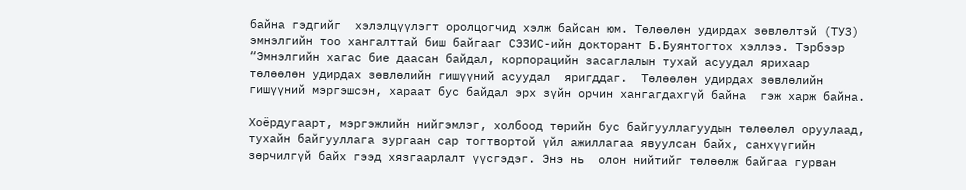байна гэдгийг  хэлэлцүүлэгт оролцогчид хэлж байсан юм. Төлөөлөн удирдах зөвлөлтэй (ТУЗ) эмнэлгийн тоо хангалттай биш байгааг СЭЗИС-ийн докторант Б.Буянтогтох хэллээ. Тэрбээр “Эмнэлгийн хагас бие даасан байдал, корпорацийн засаглалын тухай асуудал ярихаар төлөөлөн удирдах зөвлөлийн гишүүний асуудал  яригддаг.  Төлөөлөн удирдах зөвлөлийн гишүүний мэргэшсэн, хараат бус байдал эрх зүйн орчин хангагдахгүй байна  гэж харж байна.

Хоёрдугаарт, мэргэжлийн нийгэмлэг, холбоод төрийн бус байгууллагуудын төлөөлөл оруулаад, тухайн байгууллага зургаан сар тогтвортой үйл ажиллагаа явуулсан байх, санхүүгийн зөрчилгүй байх гээд хязгаарлалт үүсгэдэг. Энэ нь  олон нийтийг төлөөлж байгаа гурван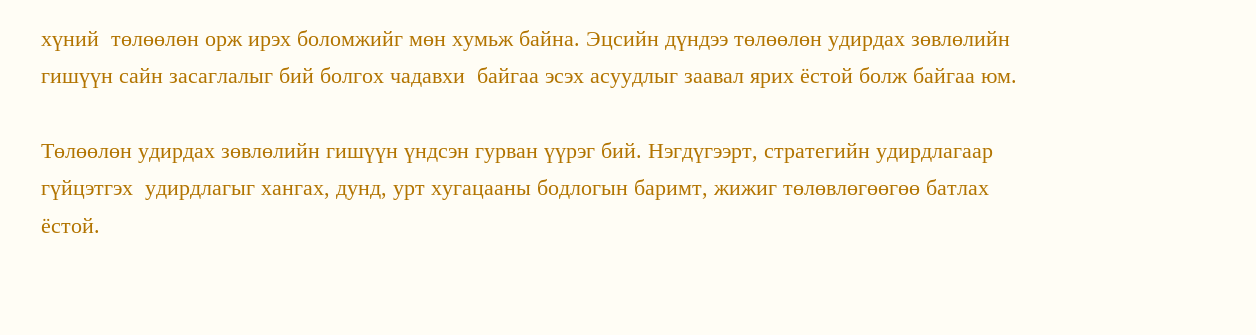хүний  төлөөлөн орж ирэх боломжийг мөн хумьж байна. Эцсийн дүндээ төлөөлөн удирдах зөвлөлийн  гишүүн сайн засаглалыг бий болгох чадавхи  байгаа эсэх асуудлыг заавал ярих ёстой болж байгаа юм.

Төлөөлөн удирдах зөвлөлийн гишүүн үндсэн гурван үүрэг бий. Нэгдүгээрт, стратегийн удирдлагаар гүйцэтгэх  удирдлагыг хангах, дунд, урт хугацааны бодлогын баримт, жижиг төлөвлөгөөгөө батлах ёстой.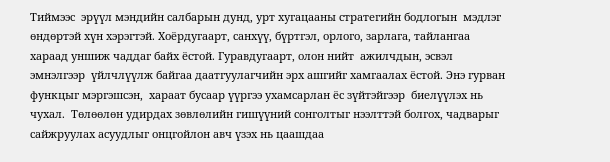Тиймээс  эрүүл мэндийн салбарын дунд, урт хугацааны стратегийн бодлогын  мэдлэг өндөртэй хүн хэрэгтэй. Хоёрдугаарт, санхүү, бүртгэл, орлого, зарлага, тайлангаа хараад уншиж чаддаг байх ёстой. Гуравдугаарт, олон нийт  ажилчдын, эсвэл эмнэлгээр  үйлчлүүлж байгаа даатгуулагчийн эрх ашгийг хамгаалах ёстой. Энэ гурван функцыг мэргэшсэн,  хараат бусаар үүргээ ухамсарлан ёс зүйтэйгээр  биелүүлэх нь чухал.  Төлөөлөн удирдах зөвлөлийн гишүүний сонголтыг нээлттэй болгох, чадварыг сайжруулах асуудлыг онцгойлон авч үзэх нь цаашдаа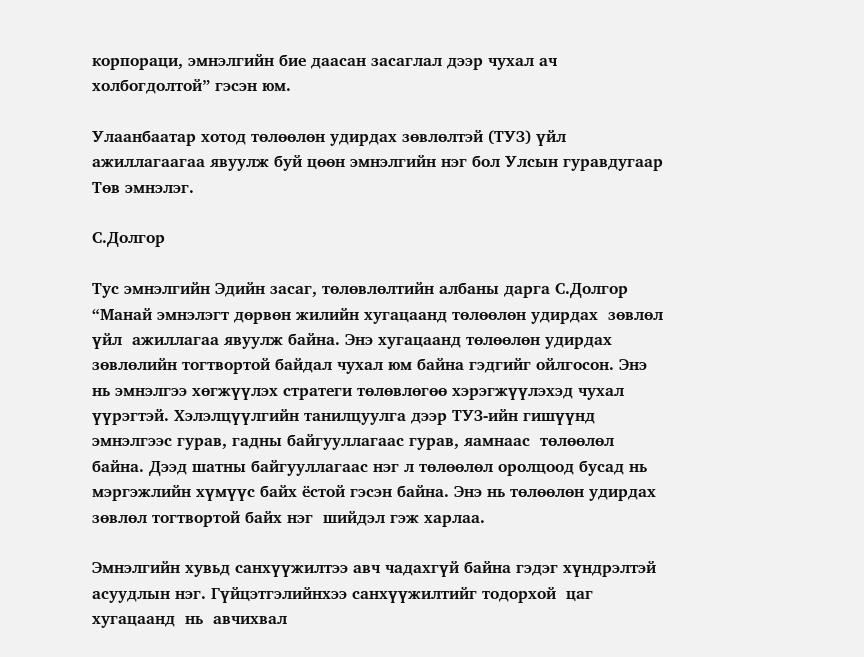корпораци, эмнэлгийн бие даасан засаглал дээр чухал ач холбогдолтой” гэсэн юм.

Улаанбаатар хотод төлөөлөн удирдах зөвлөлтэй (ТУЗ) үйл ажиллагаагаа явуулж буй цөөн эмнэлгийн нэг бол Улсын гуравдугаар  Төв эмнэлэг.

С.Долгор

Тус эмнэлгийн Эдийн засаг, төлөвлөлтийн албаны дарга С.Долгор “Манай эмнэлэгт дөрвөн жилийн хугацаанд төлөөлөн удирдах  зөвлөл үйл  ажиллагаа явуулж байна. Энэ хугацаанд төлөөлөн удирдах  зөвлөлийн тогтвортой байдал чухал юм байна гэдгийг ойлгосон. Энэ нь эмнэлгээ хөгжүүлэх стратеги төлөвлөгөө хэрэгжүүлэхэд чухал үүрэгтэй. Хэлэлцүүлгийн танилцуулга дээр ТУЗ-ийн гишүүнд  эмнэлгээс гурав, гадны байгууллагаас гурав, яамнаас  төлөөлөл байна. Дээд шатны байгууллагаас нэг л төлөөлөл оролцоод бусад нь мэргэжлийн хүмүүс байх ёстой гэсэн байна. Энэ нь төлөөлөн удирдах зөвлөл тогтвортой байх нэг  шийдэл гэж харлаа.

Эмнэлгийн хувьд санхүүжилтээ авч чадахгүй байна гэдэг хүндрэлтэй асуудлын нэг. Гүйцэтгэлийнхээ санхүүжилтийг тодорхой  цаг хугацаанд  нь  авчихвал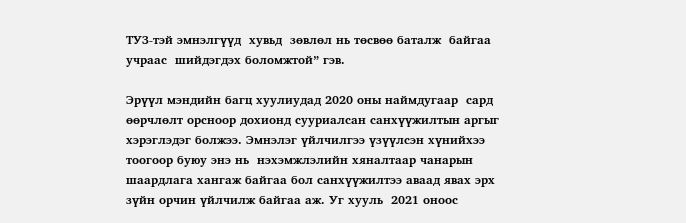ТУЗ-тэй эмнэлгүүд  хувьд  зөвлөл нь төсвөө баталж  байгаа учраас  шийдэгдэх боломжтой” гэв.

Эрүүл мэндийн багц хуулиудад 2020 оны наймдугаар  сард  өөрчлөлт орсноор дохионд сууриалсан санхүүжилтын аргыг хэрэглэдэг болжээ. Эмнэлэг үйлчилгээ үзүүлсэн хүнийхээ тоогоор буюу энэ нь  нэхэмжлэлийн хяналтаар чанарын шаардлага хангаж байгаа бол санхүүжилтээ аваад явах эрх зүйн орчин үйлчилж байгаа аж. Уг хууль  2021 оноос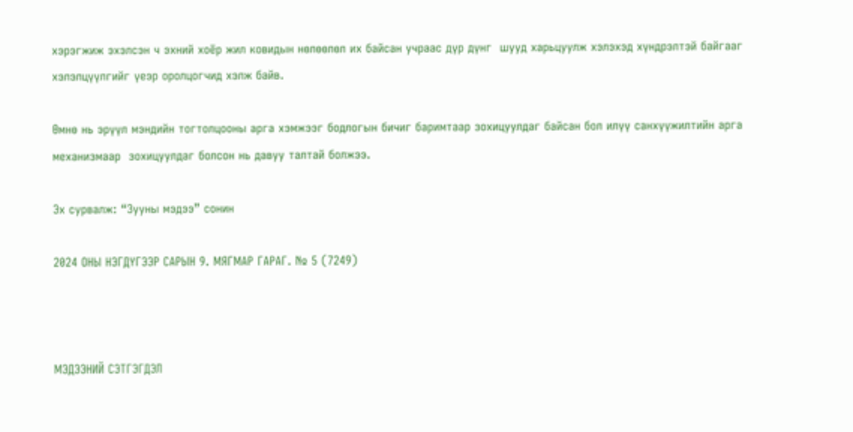хэрэгжиж эхэлсэн ч эхний хоёр жил ковидын нөлөөлөл их байсан учраас дүр дүнг  шууд харьцуулж хэлэхэд хүндрэлтэй байгааг хэлэлцүүлгийг үеэр оролцогчид хэлж байв.

Өмнө нь эрүүл мэндийн тогтолцооны арга хэмжээг бодлогын бичиг баримтаар зохицуулдаг байсан бол илүү санхүүжилтийн арга механизмаар  зохицуулдаг болсон нь давуу талтай болжээ.

Эх сурвалж: “Зууны мэдээ” сонин

2024 ОНЫ НЭГДҮГЭЭР САРЫН 9. МЯГМАР ГАРАГ. № 5 (7249)



МЭДЭЭНИЙ СЭТГЭГДЭЛ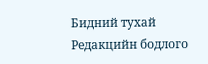Бидний тухай Редакцийн бодлого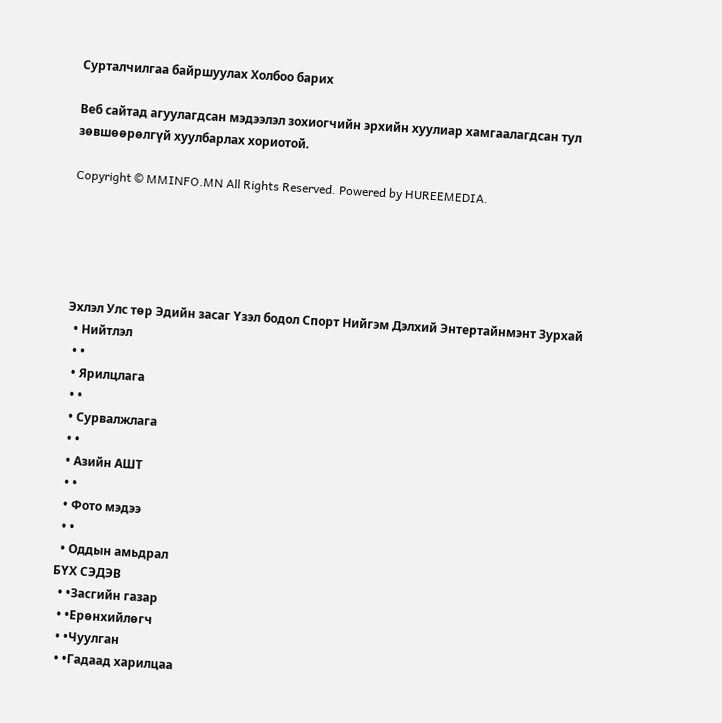Сурталчилгаа байршуулах Холбоо барих

Веб сайтад агуулагдсан мэдээлэл зохиогчийн эрхийн хуулиар хамгаалагдсан тул зөвшөөрөлгүй хуулбарлах хориотой.

Copyright © MMINFO.MN All Rights Reserved. Powered by HUREEMEDIA.





Эхлэл Улс төр Эдийн засаг Үзэл бодол Спорт Нийгэм Дэлхий Энтертайнмэнт Зурхай
  • Нийтлэл
  • •
  • Ярилцлага
  • •
  • Сурвалжлага
  • •
  • Азийн АШТ
  • •
  • Фото мэдээ
  • •
  • Оддын амьдрал
БҮХ СЭДЭВ
  • •Засгийн газар
  • •Ерөнхийлөгч
  • •Чуулган
  • •Гадаад харилцаа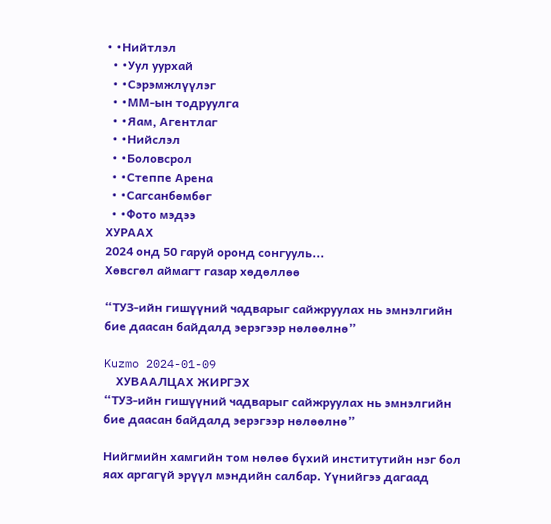• •Нийтлэл
  • •Уул уурхай
  • •Сэрэмжлүүлэг
  • •ММ-ын тодруулга
  • •Яам, Агентлаг
  • •Нийслэл
  • •Боловсрол
  • •Степпе Арена
  • •Сагсанбөмбөг
  • •Фото мэдээ
ХУРААХ
2024 онд 50 гаруй оронд сонгууль...
Хөвсгөл аймагт газар хөдөллөө

“ТУЗ-ийн гишүүний чадварыг сайжруулах нь эмнэлгийн бие даасан байдалд эерэгээр нөлөөлнө”

Kuzmo 2024-01-09
    ХУВААЛЦАХ ЖИРГЭХ
“ТУЗ-ийн гишүүний чадварыг сайжруулах нь эмнэлгийн бие даасан байдалд эерэгээр нөлөөлнө”

Нийгмийн хамгийн том нөлөө бүхий институтийн нэг бол яах аргагүй эрүүл мэндийн салбар. Үүнийгээ дагаад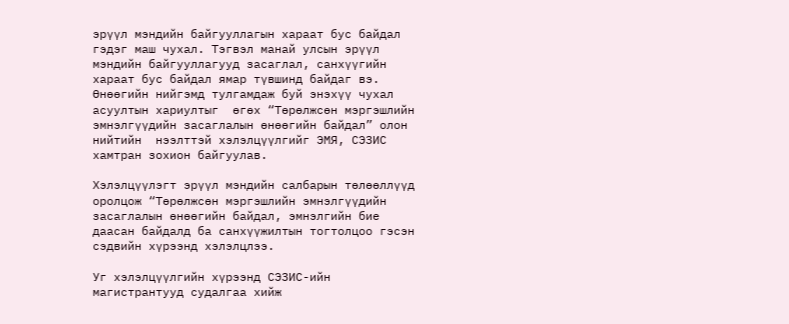эрүүл мэндийн байгууллагын хараат бус байдал гэдэг маш чухал. Тэгвэл манай улсын эрүүл мэндийн байгууллагууд засаглал, санхүүгийн  хараат бус байдал ямар түвшинд байдаг вэ.  Өнөөгийн нийгэмд тулгамдаж буй энэхүү чухал асуултын хариултыг  өгөх “Төрөлжсөн мэргэшлийн эмнэлгүүдийн засаглалын өнөөгийн байдал” олон нийтийн  нээлттэй хэлэлцүүлгийг ЭМЯ, СЭЗИС хамтран зохион байгуулав.

Хэлэлцүүлэгт эрүүл мэндийн салбарын төлөөллүүд оролцож “Төрөлжсөн мэргэшлийн эмнэлгүүдийн засаглалын өнөөгийн байдал, эмнэлгийн бие даасан байдалд ба санхүүжилтын тогтолцоо гэсэн сэдвийн хүрээнд хэлэлцлээ.

Уг хэлэлцүүлгийн хүрээнд СЭЗИС-ийн магистрантууд судалгаа хийж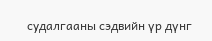судалгааны сэдвийн үр дүнг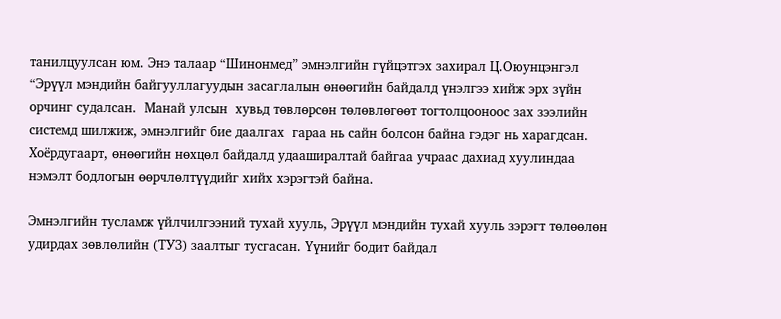танилцуулсан юм. Энэ талаар “Шинонмед” эмнэлгийн гүйцэтгэх захирал Ц.Оюунцэнгэл “Эрүүл мэндийн байгууллагуудын засаглалын өнөөгийн байдалд үнэлгээ хийж эрх зүйн орчинг судалсан.  Манай улсын  хувьд төвлөрсөн төлөвлөгөөт тогтолцооноос зах зээлийн системд шилжиж, эмнэлгийг бие даалгах  гараа нь сайн болсон байна гэдэг нь харагдсан.  Хоёрдугаарт, өнөөгийн нөхцөл байдалд удааширалтай байгаа учраас дахиад хуулиндаа нэмэлт бодлогын өөрчлөлтүүдийг хийх хэрэгтэй байна.

Эмнэлгийн тусламж үйлчилгээний тухай хууль, Эрүүл мэндийн тухай хууль зэрэгт төлөөлөн удирдах зөвлөлийн (ТУЗ) заалтыг тусгасан. Үүнийг бодит байдал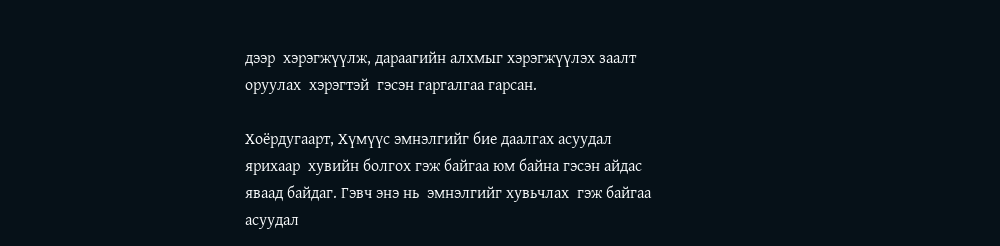дээр  хэрэгжүүлж, дараагийн алхмыг хэрэгжүүлэх заалт оруулах  хэрэгтэй  гэсэн гаргалгаа гарсан.

Хоёрдугаарт, Хүмүүс эмнэлгийг бие даалгах асуудал ярихаар  хувийн болгох гэж байгаа юм байна гэсэн айдас яваад байдаг. Гэвч энэ нь  эмнэлгийг хувьчлах  гэж байгаа асуудал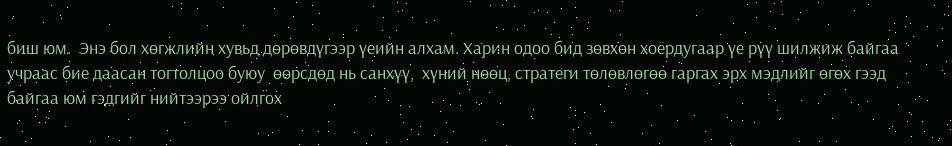биш юм.  Энэ бол хөгжлийн хувьд дөрөвдүгээр үеийн алхам. Харин одоо бид зөвхөн хоёрдугаар үе рүү шилжиж байгаа учраас бие даасан тогтолцоо буюу  өөрсдөд нь санхүү,  хүний нөөц, стратеги төлөвлөгөө гаргах эрх мэдлийг өгөх гээд байгаа юм гэдгийг нийтээрээ ойлгох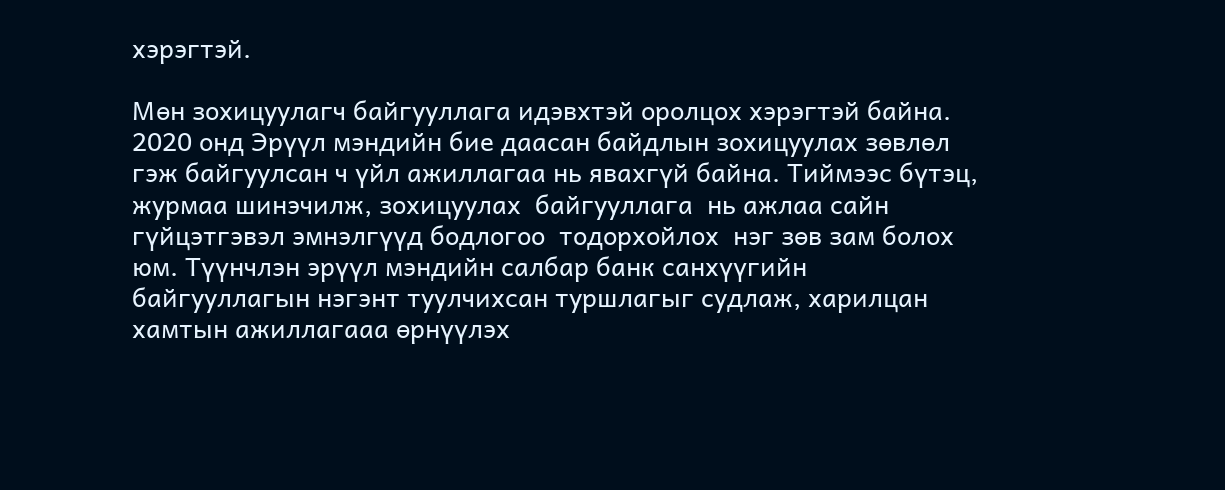хэрэгтэй.

Мөн зохицуулагч байгууллага идэвхтэй оролцох хэрэгтэй байна. 2020 онд Эрүүл мэндийн бие даасан байдлын зохицуулах зөвлөл гэж байгуулсан ч үйл ажиллагаа нь явахгүй байна. Тиймээс бүтэц, журмаа шинэчилж, зохицуулах  байгууллага  нь ажлаа сайн гүйцэтгэвэл эмнэлгүүд бодлогоо  тодорхойлох  нэг зөв зам болох юм. Түүнчлэн эрүүл мэндийн салбар банк санхүүгийн байгууллагын нэгэнт туулчихсан туршлагыг судлаж, харилцан хамтын ажиллагааа өрнүүлэх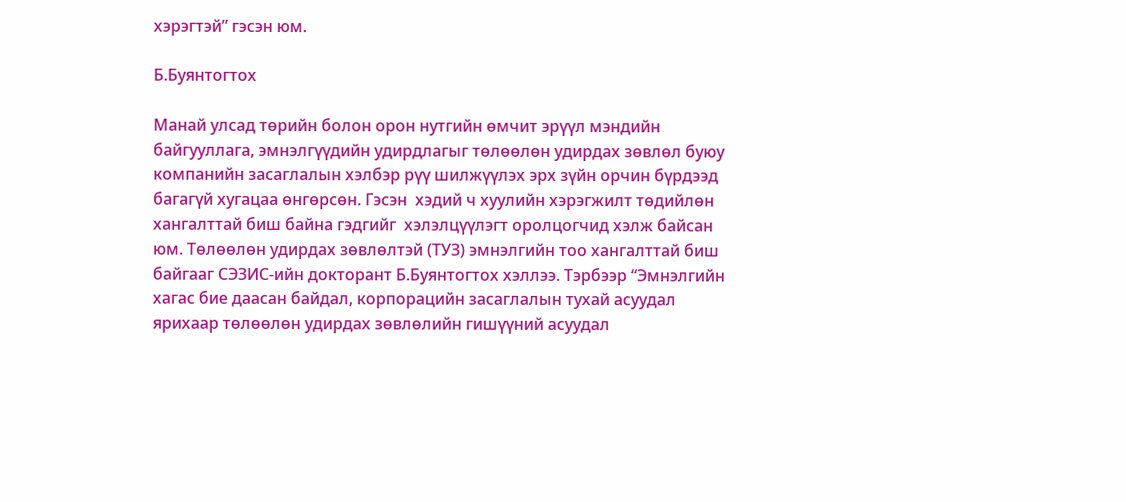хэрэгтэй” гэсэн юм.

Б.Буянтогтох

Манай улсад төрийн болон орон нутгийн өмчит эрүүл мэндийн байгууллага, эмнэлгүүдийн удирдлагыг төлөөлөн удирдах зөвлөл буюу компанийн засаглалын хэлбэр рүү шилжүүлэх эрх зүйн орчин бүрдээд багагүй хугацаа өнгөрсөн. Гэсэн  хэдий ч хуулийн хэрэгжилт төдийлөн хангалттай биш байна гэдгийг  хэлэлцүүлэгт оролцогчид хэлж байсан юм. Төлөөлөн удирдах зөвлөлтэй (ТУЗ) эмнэлгийн тоо хангалттай биш байгааг СЭЗИС-ийн докторант Б.Буянтогтох хэллээ. Тэрбээр “Эмнэлгийн хагас бие даасан байдал, корпорацийн засаглалын тухай асуудал ярихаар төлөөлөн удирдах зөвлөлийн гишүүний асуудал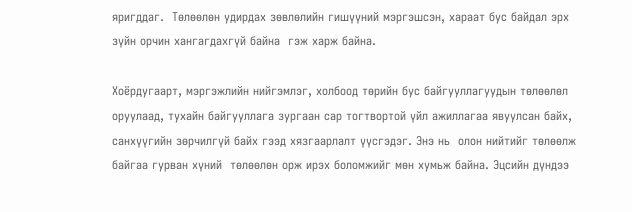яригддаг.  Төлөөлөн удирдах зөвлөлийн гишүүний мэргэшсэн, хараат бус байдал эрх зүйн орчин хангагдахгүй байна  гэж харж байна.

Хоёрдугаарт, мэргэжлийн нийгэмлэг, холбоод төрийн бус байгууллагуудын төлөөлөл оруулаад, тухайн байгууллага зургаан сар тогтвортой үйл ажиллагаа явуулсан байх, санхүүгийн зөрчилгүй байх гээд хязгаарлалт үүсгэдэг. Энэ нь  олон нийтийг төлөөлж байгаа гурван хүний  төлөөлөн орж ирэх боломжийг мөн хумьж байна. Эцсийн дүндээ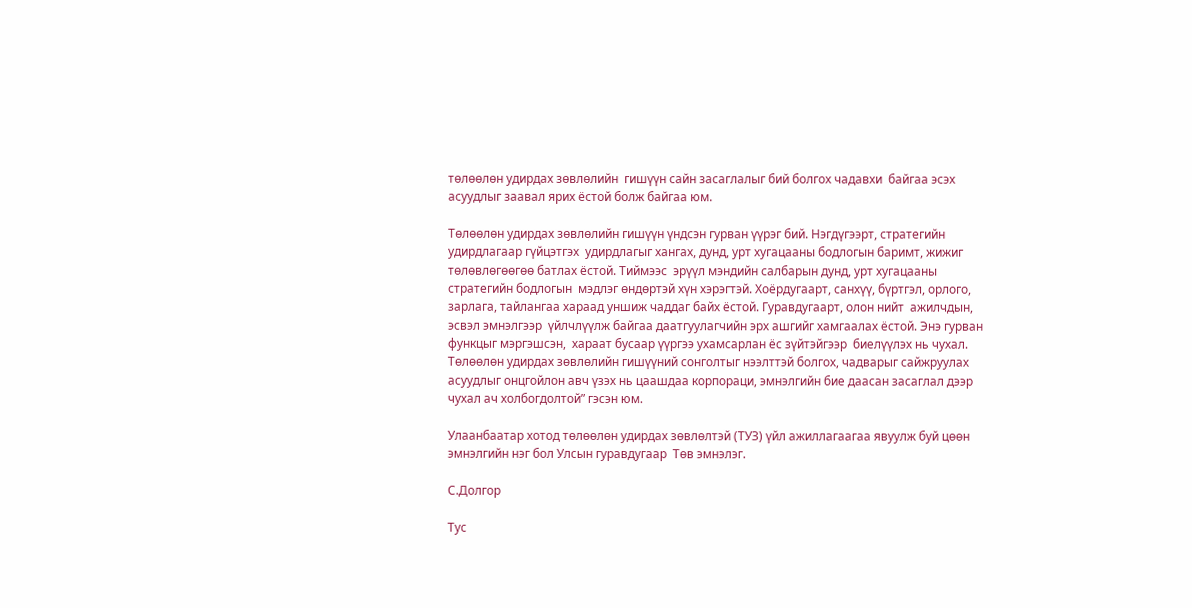төлөөлөн удирдах зөвлөлийн  гишүүн сайн засаглалыг бий болгох чадавхи  байгаа эсэх асуудлыг заавал ярих ёстой болж байгаа юм.

Төлөөлөн удирдах зөвлөлийн гишүүн үндсэн гурван үүрэг бий. Нэгдүгээрт, стратегийн удирдлагаар гүйцэтгэх  удирдлагыг хангах, дунд, урт хугацааны бодлогын баримт, жижиг төлөвлөгөөгөө батлах ёстой. Тиймээс  эрүүл мэндийн салбарын дунд, урт хугацааны стратегийн бодлогын  мэдлэг өндөртэй хүн хэрэгтэй. Хоёрдугаарт, санхүү, бүртгэл, орлого, зарлага, тайлангаа хараад уншиж чаддаг байх ёстой. Гуравдугаарт, олон нийт  ажилчдын, эсвэл эмнэлгээр  үйлчлүүлж байгаа даатгуулагчийн эрх ашгийг хамгаалах ёстой. Энэ гурван функцыг мэргэшсэн,  хараат бусаар үүргээ ухамсарлан ёс зүйтэйгээр  биелүүлэх нь чухал.  Төлөөлөн удирдах зөвлөлийн гишүүний сонголтыг нээлттэй болгох, чадварыг сайжруулах асуудлыг онцгойлон авч үзэх нь цаашдаа корпораци, эмнэлгийн бие даасан засаглал дээр чухал ач холбогдолтой” гэсэн юм.

Улаанбаатар хотод төлөөлөн удирдах зөвлөлтэй (ТУЗ) үйл ажиллагаагаа явуулж буй цөөн эмнэлгийн нэг бол Улсын гуравдугаар  Төв эмнэлэг.

С.Долгор

Тус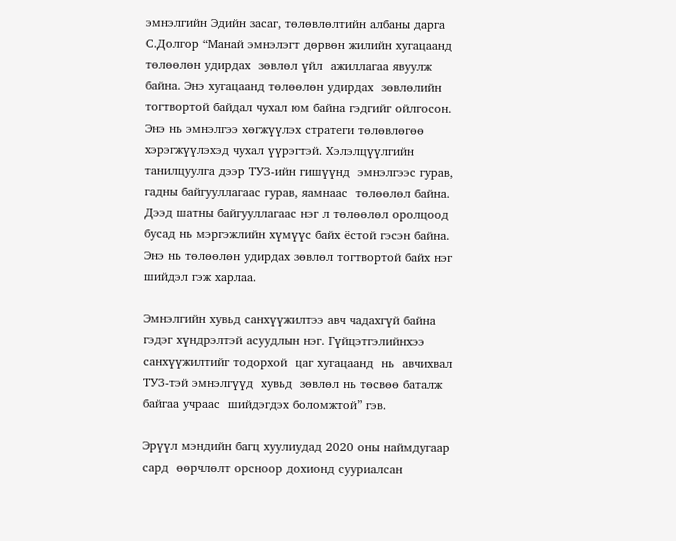эмнэлгийн Эдийн засаг, төлөвлөлтийн албаны дарга С.Долгор “Манай эмнэлэгт дөрвөн жилийн хугацаанд төлөөлөн удирдах  зөвлөл үйл  ажиллагаа явуулж байна. Энэ хугацаанд төлөөлөн удирдах  зөвлөлийн тогтвортой байдал чухал юм байна гэдгийг ойлгосон. Энэ нь эмнэлгээ хөгжүүлэх стратеги төлөвлөгөө хэрэгжүүлэхэд чухал үүрэгтэй. Хэлэлцүүлгийн танилцуулга дээр ТУЗ-ийн гишүүнд  эмнэлгээс гурав, гадны байгууллагаас гурав, яамнаас  төлөөлөл байна. Дээд шатны байгууллагаас нэг л төлөөлөл оролцоод бусад нь мэргэжлийн хүмүүс байх ёстой гэсэн байна. Энэ нь төлөөлөн удирдах зөвлөл тогтвортой байх нэг  шийдэл гэж харлаа.

Эмнэлгийн хувьд санхүүжилтээ авч чадахгүй байна гэдэг хүндрэлтэй асуудлын нэг. Гүйцэтгэлийнхээ санхүүжилтийг тодорхой  цаг хугацаанд  нь  авчихвал  ТУЗ-тэй эмнэлгүүд  хувьд  зөвлөл нь төсвөө баталж  байгаа учраас  шийдэгдэх боломжтой” гэв.

Эрүүл мэндийн багц хуулиудад 2020 оны наймдугаар  сард  өөрчлөлт орсноор дохионд сууриалсан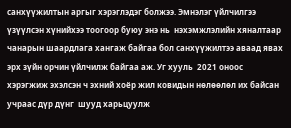санхүүжилтын аргыг хэрэглэдэг болжээ. Эмнэлэг үйлчилгээ үзүүлсэн хүнийхээ тоогоор буюу энэ нь  нэхэмжлэлийн хяналтаар чанарын шаардлага хангаж байгаа бол санхүүжилтээ аваад явах эрх зүйн орчин үйлчилж байгаа аж. Уг хууль  2021 оноос  хэрэгжиж эхэлсэн ч эхний хоёр жил ковидын нөлөөлөл их байсан учраас дүр дүнг  шууд харьцуулж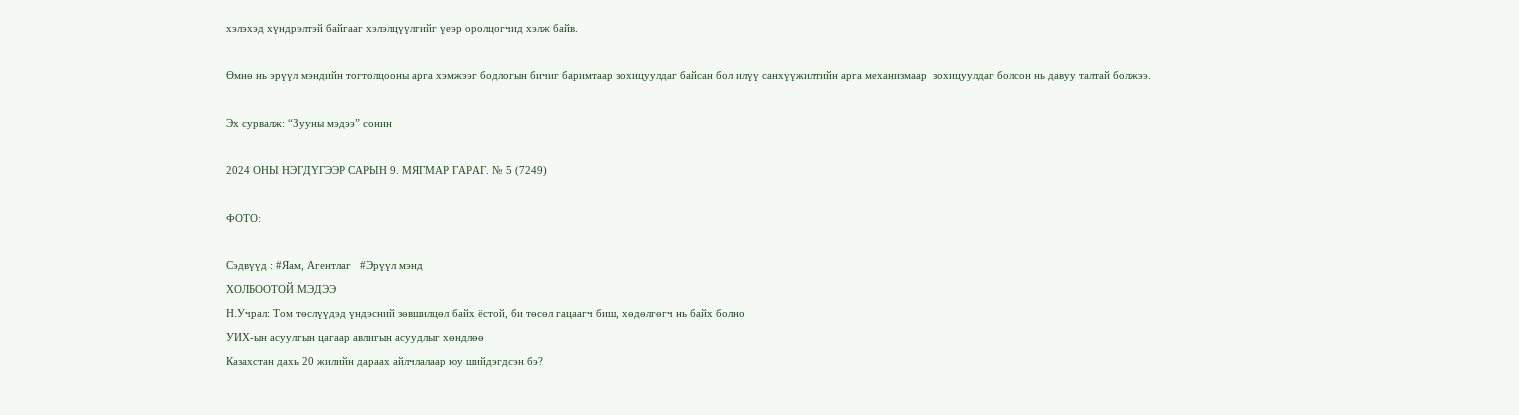хэлэхэд хүндрэлтэй байгааг хэлэлцүүлгийг үеэр оролцогчид хэлж байв.

Өмнө нь эрүүл мэндийн тогтолцооны арга хэмжээг бодлогын бичиг баримтаар зохицуулдаг байсан бол илүү санхүүжилтийн арга механизмаар  зохицуулдаг болсон нь давуу талтай болжээ.

Эх сурвалж: “Зууны мэдээ” сонин

2024 ОНЫ НЭГДҮГЭЭР САРЫН 9. МЯГМАР ГАРАГ. № 5 (7249)

ФОТО:

Сэдвүүд : #Яам, Агентлаг   #Эрүүл мэнд
ХОЛБООТОЙ МЭДЭЭ
Н.Учрал: Том төслүүдэд үндэсний зөвшилцөл байх ёстой, би төсөл гацаагч биш, хөдөлгөгч нь байх болно
УИХ-ын асуулгын цагаар авлигын асуудлыг хөндлөө
Казахстан дахь 20 жилийн дараах айлчлалаар юу шийдэгдсэн бэ?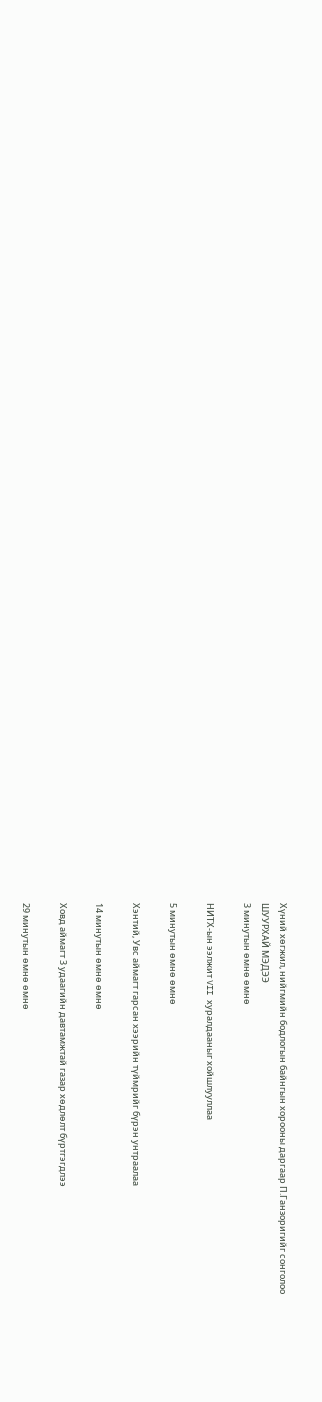Хүний хөгжил, нийгмийн бодлогын байнгын хорооны даргаар П.Ганзоригийг сонголоо
ШУУРХАЙ МЭДЭЭ
3 минутын өмнө өмнө

НИТХ-ын ээлжит VII хуралдааныг хойшлууллаа

5 минутын өмнө өмнө

Хэнтий, Увс аймагт гарсан хээрийн түймрийг бүрэн унтраалаа

14 минутын өмнө өмнө

Ховд аймагт 3 удаагийн давтамжтай газар хөдлөлт бүртгэгдлээ

29 минутын өмнө өмнө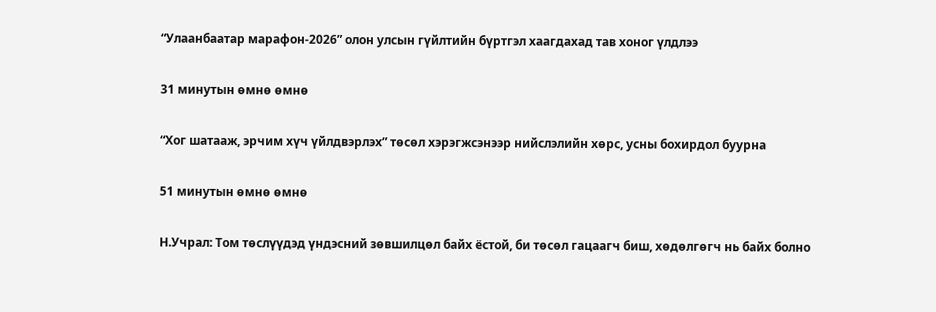“Улаанбаатар марафон-2026” олон улсын гүйлтийн бүртгэл хаагдахад тав хоног үлдлээ

31 минутын өмнө өмнө

“Хог шатааж, эрчим хүч үйлдвэрлэх” төсөл хэрэгжсэнээр нийслэлийн хөрс, усны бохирдол буурна

51 минутын өмнө өмнө

Н.Учрал: Том төслүүдэд үндэсний зөвшилцөл байх ёстой, би төсөл гацаагч биш, хөдөлгөгч нь байх болно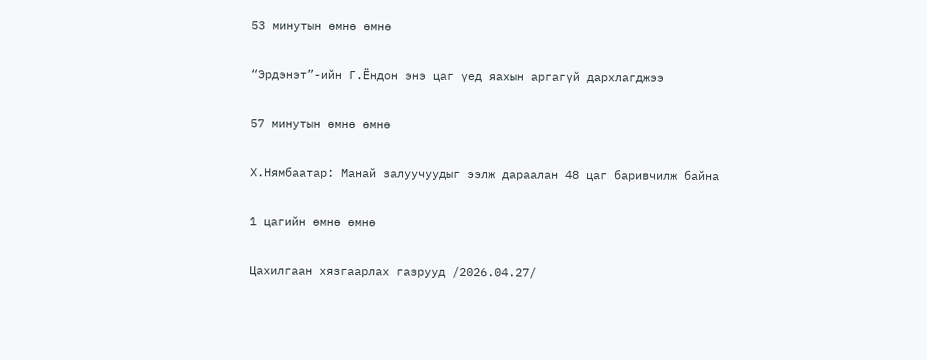53 минутын өмнө өмнө

“Эрдэнэт”-ийн Г.Ёндон энэ цаг үед яахын аргагүй дархлагджээ

57 минутын өмнө өмнө

Х.Нямбаатар: Манай залуучуудыг ээлж дараалан 48 цаг баривчилж байна

1 цагийн өмнө өмнө

Цахилгаан хязгаарлах газрууд /2026.04.27/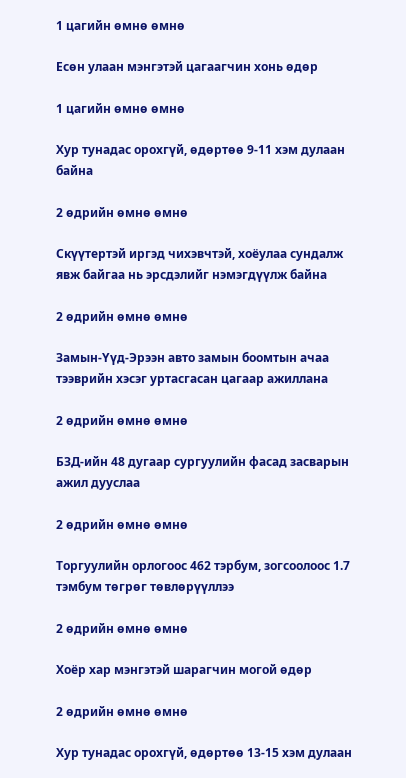1 цагийн өмнө өмнө

Есөн улаан мэнгэтэй цагаагчин хонь өдөр

1 цагийн өмнө өмнө

Хур тунадас орохгүй, өдөртөө 9-11 хэм дулаан байна

2 өдрийн өмнө өмнө

Скүүтертэй иргэд чихэвчтэй, хоёулаа сундалж явж байгаа нь эрсдэлийг нэмэгдүүлж байна

2 өдрийн өмнө өмнө

Замын-Үүд-Эрээн авто замын боомтын ачаа тээврийн хэсэг уртасгасан цагаар ажиллана

2 өдрийн өмнө өмнө

БЗД-ийн 48 дугаар сургуулийн фасад засварын ажил дууслаа

2 өдрийн өмнө өмнө

Торгуулийн орлогоос 462 тэрбум, зогсоолоос 1.7 тэмбум төгрөг төвлөрүүллээ

2 өдрийн өмнө өмнө

Хоёр хар мэнгэтэй шарагчин могой өдөр

2 өдрийн өмнө өмнө

Хур тунадас орохгүй, өдөртөө 13-15 хэм дулаан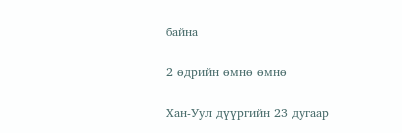байна

2 өдрийн өмнө өмнө

Хан-Уул дүүргийн 23 дугаар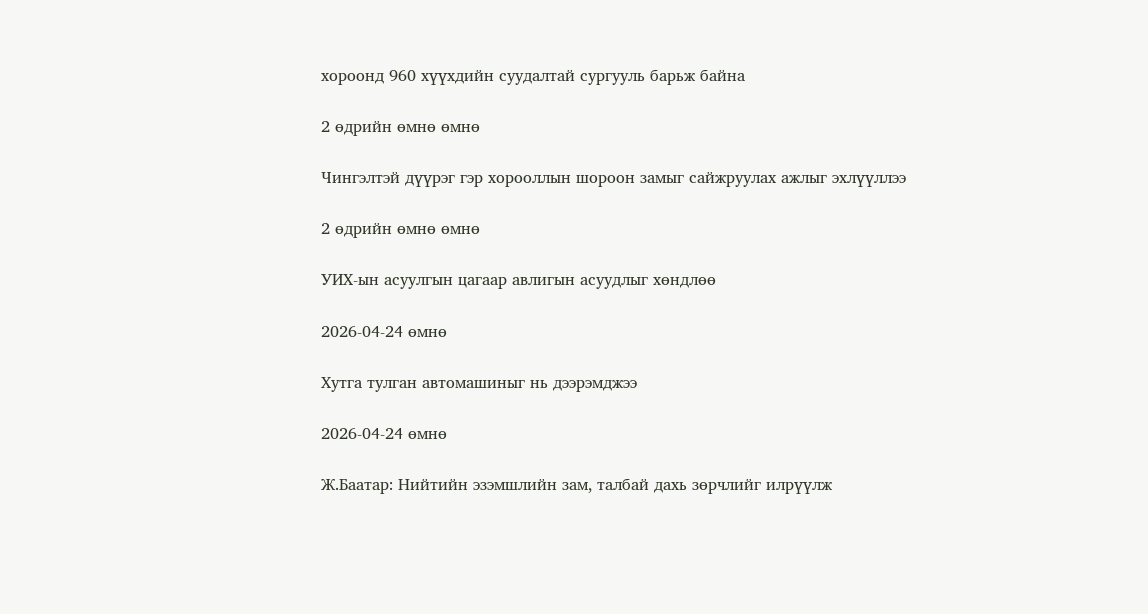хороонд 960 хүүхдийн суудалтай сургууль барьж байна

2 өдрийн өмнө өмнө

Чингэлтэй дүүрэг гэр хорооллын шороон замыг сайжруулах ажлыг эхлүүллээ

2 өдрийн өмнө өмнө

УИХ-ын асуулгын цагаар авлигын асуудлыг хөндлөө

2026-04-24 өмнө

Хутга тулган автомашиныг нь дээрэмджээ

2026-04-24 өмнө

Ж.Баатар: Нийтийн эзэмшлийн зам, талбай дахь зөрчлийг илрүүлж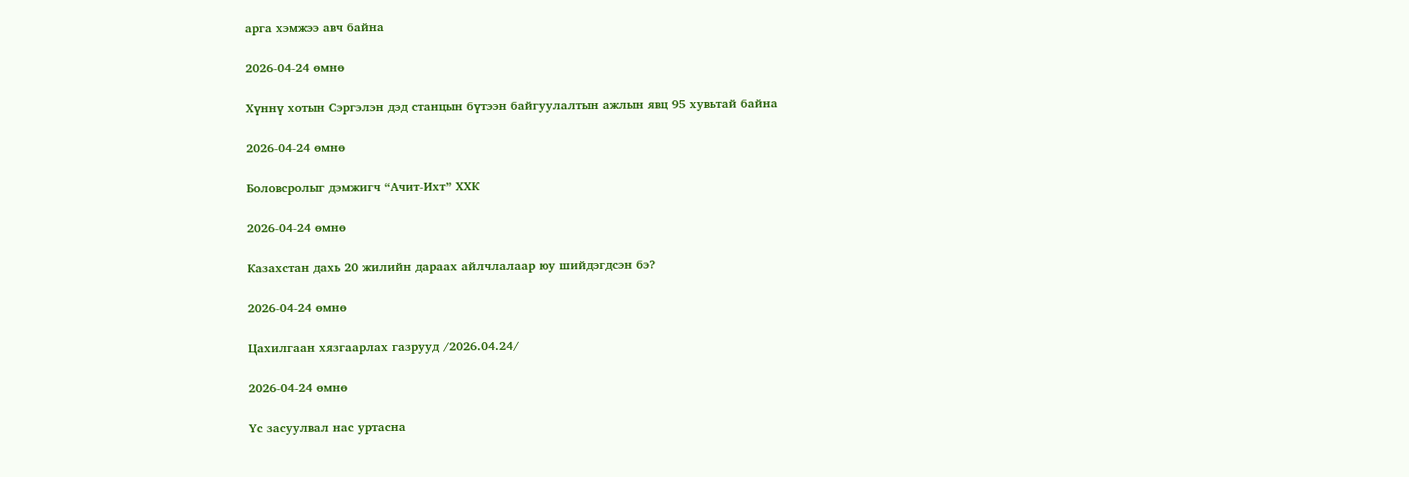арга хэмжээ авч байна

2026-04-24 өмнө

Хүннү хотын Сэргэлэн дэд станцын бүтээн байгуулалтын ажлын явц 95 хувьтай байна

2026-04-24 өмнө

Боловсролыг дэмжигч “Ачит-Ихт” ХХК

2026-04-24 өмнө

Казахстан дахь 20 жилийн дараах айлчлалаар юу шийдэгдсэн бэ?

2026-04-24 өмнө

Цахилгаан хязгаарлах газрууд /2026.04.24/

2026-04-24 өмнө

Үс засуулвал нас уртасна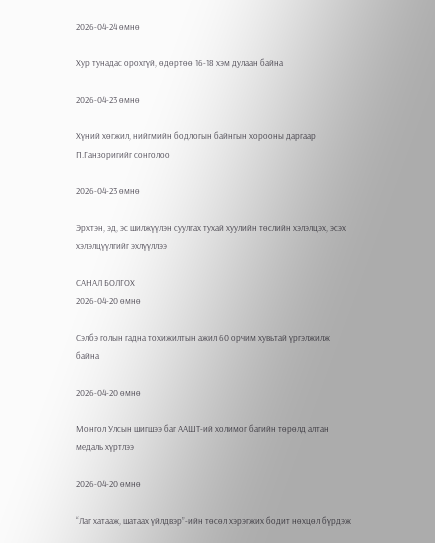2026-04-24 өмнө

Хур тунадас орохгүй, өдөртөө 16-18 хэм дулаан байна

2026-04-23 өмнө

Хүний хөгжил, нийгмийн бодлогын байнгын хорооны даргаар П.Ганзоригийг сонголоо

2026-04-23 өмнө

Эрхтэн, эд, эс шилжүүлэн суулгах тухай хуулийн төслийн хэлэлцэх, эсэх хэлэлцүүлгийг эхлүүллээ

САНАЛ БОЛГОХ
2026-04-20 өмнө

Сэлбэ голын гадна тохижилтын ажил 60 орчим хувьтай үргэлжилж байна

2026-04-20 өмнө

Монгол Улсын шигшээ баг ААШТ-ий холимог багийн төрөлд алтан медаль хүртлээ

2026-04-20 өмнө

“Лаг хатааж, шатаах үйлдвэр”-ийн төсөл хэрэгжих бодит нөхцөл бүрдэж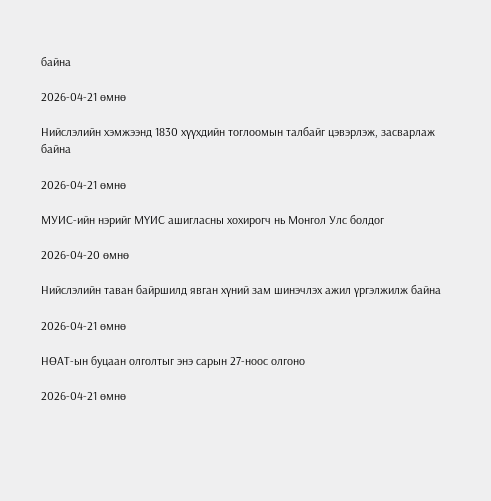байна

2026-04-21 өмнө

Нийслэлийн хэмжээнд 1830 хүүхдийн тоглоомын талбайг цэвэрлэж, засварлаж байна

2026-04-21 өмнө

МУИС-ийн нэрийг МҮИС ашигласны хохирогч нь Монгол Улс болдог

2026-04-20 өмнө

Нийслэлийн таван байршилд явган хүний зам шинэчлэх ажил үргэлжилж байна

2026-04-21 өмнө

НӨАТ-ын буцаан олголтыг энэ сарын 27-ноос олгоно

2026-04-21 өмнө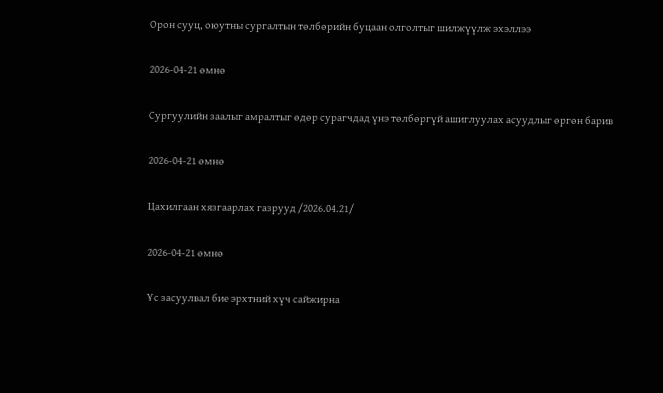Орон сууц, оюутны сургалтын төлбөрийн буцаан олголтыг шилжүүлж эхэллээ

2026-04-21 өмнө

Сургуулийн заалыг амралтыг өдөр сурагчдад үнэ төлбөргүй ашиглуулах асуудлыг өргөн барив

2026-04-21 өмнө

Цахилгаан хязгаарлах газрууд /2026.04.21/

2026-04-21 өмнө

Үс засуулвал бие эрхтний хүч сайжирна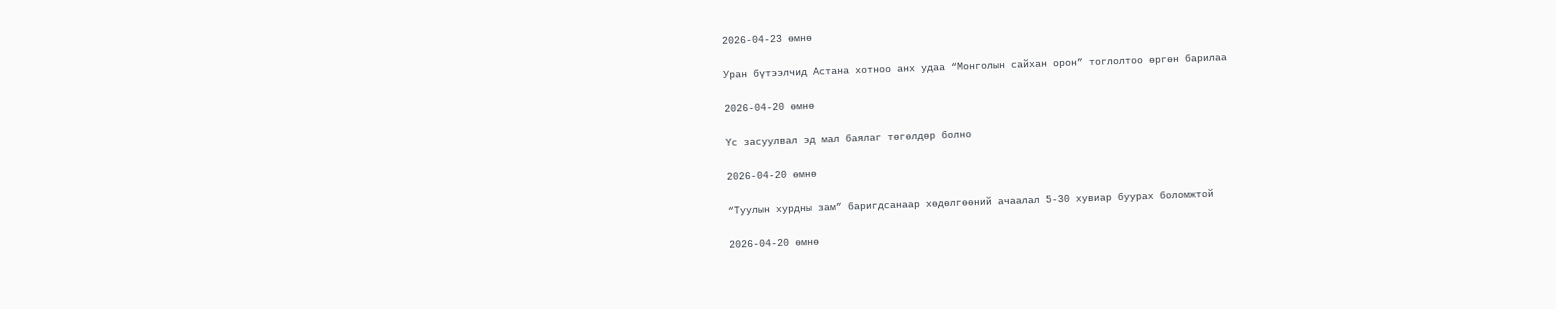2026-04-23 өмнө

Уран бүтээлчид Астана хотноо анх удаа “Монголын сайхан орон” тоглолтоо өргөн барилаа

2026-04-20 өмнө

Үс засуулвал эд мал баялаг төгөлдөр болно

2026-04-20 өмнө

“Туулын хурдны зам” баригдсанаар хөдөлгөөний ачаалал 5-30 хувиар буурах боломжтой

2026-04-20 өмнө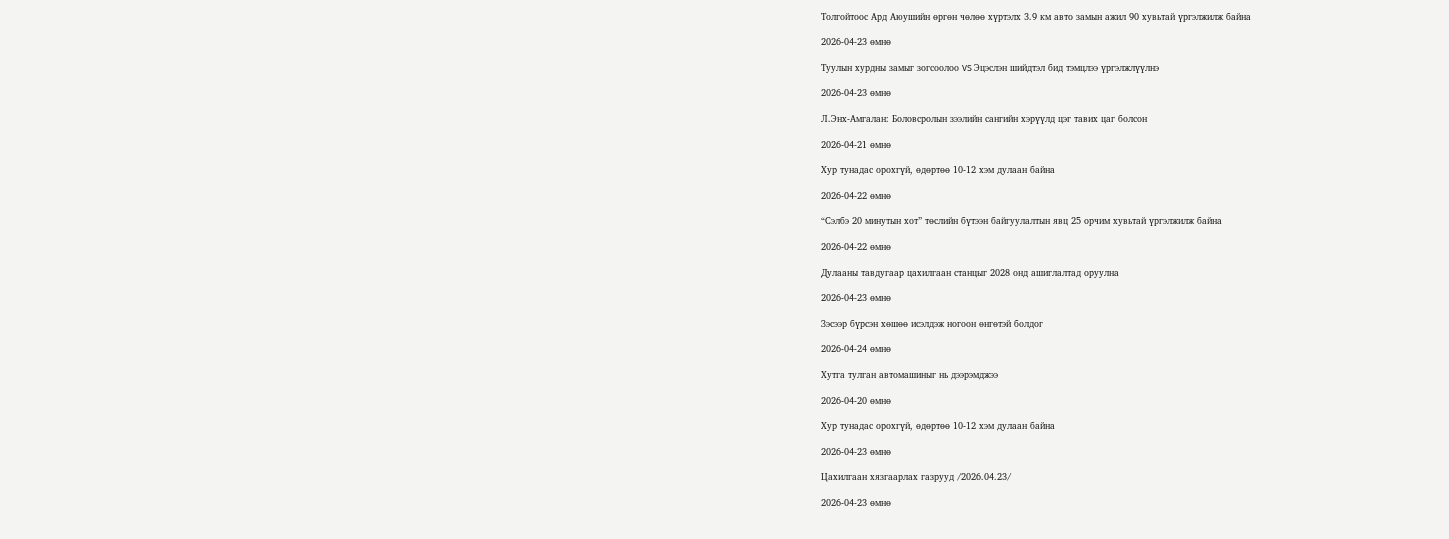Толгойтоос Ард Аюушийн өргөн чөлөө хүртэлх 3.9 км авто замын ажил 90 хувьтай үргэлжилж байна

2026-04-23 өмнө

Туулын хурдны замыг зогсоолоо VS Эцэслэн шийдтэл бид тэмцлээ үргэлжлүүлнэ

2026-04-23 өмнө

Л.Энх-Амгалан: Боловсролын зээлийн сангийн хэрүүлд цэг тавих цаг болсон

2026-04-21 өмнө

Хур тунадас орохгүй, өдөртөө 10-12 хэм дулаан байна

2026-04-22 өмнө

“Сэлбэ 20 минутын хот” төслийн бүтээн байгуулалтын явц 25 орчим хувьтай үргэлжилж байна

2026-04-22 өмнө

Дулааны тавдугаар цахилгаан станцыг 2028 онд ашиглалтад оруулна

2026-04-23 өмнө

Зэсээр бүрсэн хөшөө исэлдэж ногоон өнгөтэй болдог

2026-04-24 өмнө

Хутга тулган автомашиныг нь дээрэмджээ

2026-04-20 өмнө

Хур тунадас орохгүй, өдөртөө 10-12 хэм дулаан байна

2026-04-23 өмнө

Цахилгаан хязгаарлах газрууд /2026.04.23/

2026-04-23 өмнө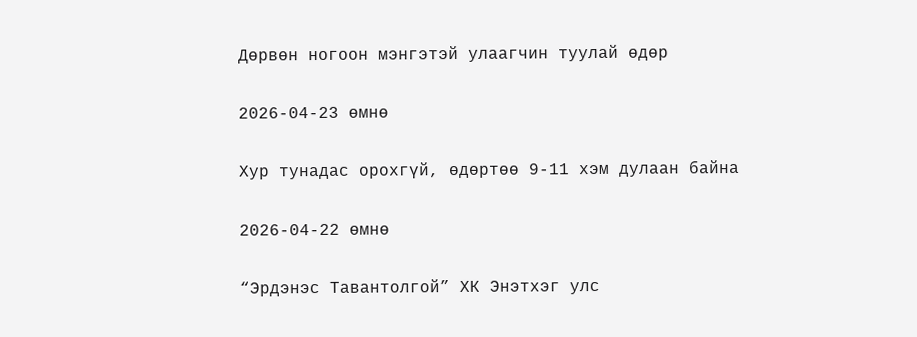Дөрвөн ногоон мэнгэтэй улаагчин туулай өдөр

2026-04-23 өмнө

Хур тунадас орохгүй, өдөртөө 9-11 хэм дулаан байна

2026-04-22 өмнө

“Эрдэнэс Тавантолгой” ХК Энэтхэг улс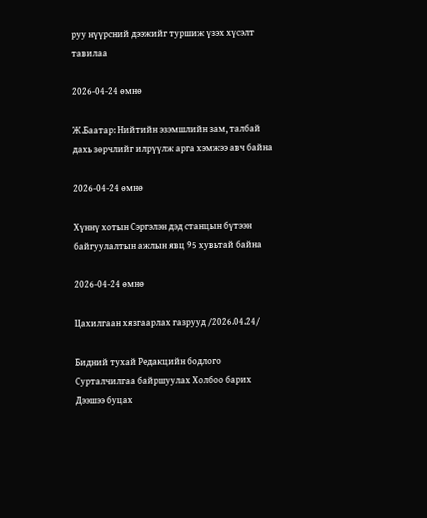руу нүүрсний дээжийг туршиж үзэх хүсэлт тавилаа

2026-04-24 өмнө

Ж.Баатар: Нийтийн эзэмшлийн зам, талбай дахь зөрчлийг илрүүлж арга хэмжээ авч байна

2026-04-24 өмнө

Хүннү хотын Сэргэлэн дэд станцын бүтээн байгуулалтын ажлын явц 95 хувьтай байна

2026-04-24 өмнө

Цахилгаан хязгаарлах газрууд /2026.04.24/

Бидний тухай Редакцийн бодлого Сурталчилгаа байршуулах Холбоо барих Дээшээ буцах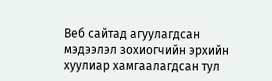Веб сайтад агуулагдсан мэдээлэл зохиогчийн эрхийн хуулиар хамгаалагдсан тул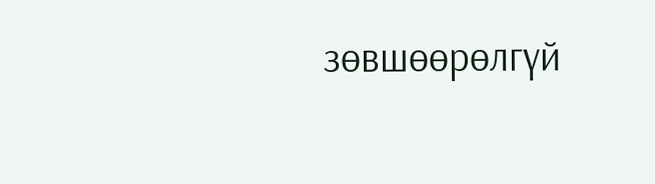зөвшөөрөлгүй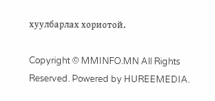хуулбарлах хориотой.

Copyright © MMINFO.MN All Rights Reserved. Powered by HUREEMEDIA.